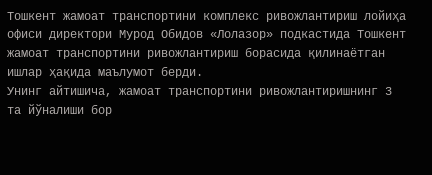Тошкент жамоат транспортини комплекс ривожлантириш лойиҳа офиси директори Мурод Обидов «Лолазор» подкастида Тошкент жамоат транспортини ривожлантириш борасида қилинаётган ишлар ҳақида маълумот берди.
Унинг айтишича, жамоат транспортини ривожлантиришнинг 3 та йўналиши бор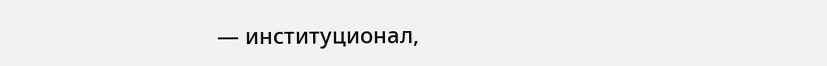— институционал,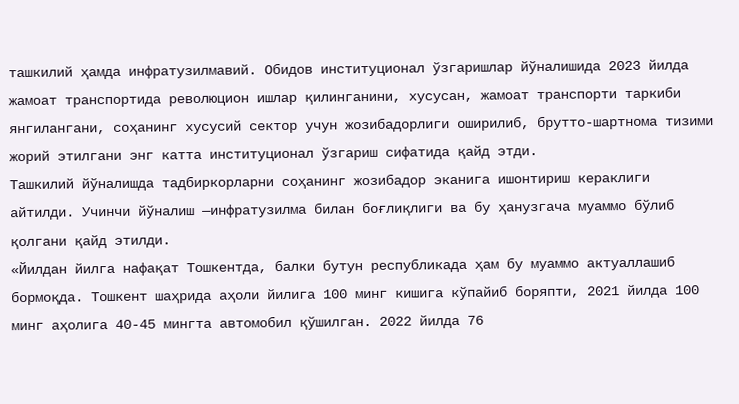ташкилий ҳамда инфратузилмавий. Обидов институционал ўзгаришлар йўналишида 2023 йилда жамоат транспортида революцион ишлар қилинганини, хусусан, жамоат транспорти таркиби янгилангани, соҳанинг хусусий сектор учун жозибадорлиги оширилиб, брутто-шартнома тизими жорий этилгани энг катта институционал ўзгариш сифатида қайд этди.
Ташкилий йўналишда тадбиркорларни соҳанинг жозибадор эканига ишонтириш кераклиги айтилди. Учинчи йўналиш —инфратузилма билан боғлиқлиги ва бу ҳанузгача муаммо бўлиб қолгани қайд этилди.
«Йилдан йилга нафақат Тошкентда, балки бутун республикада ҳам бу муаммо актуаллашиб бормоқда. Тошкент шаҳрида аҳоли йилига 100 минг кишига кўпайиб боряпти, 2021 йилда 100 минг аҳолига 40-45 мингта автомобил қўшилган. 2022 йилда 76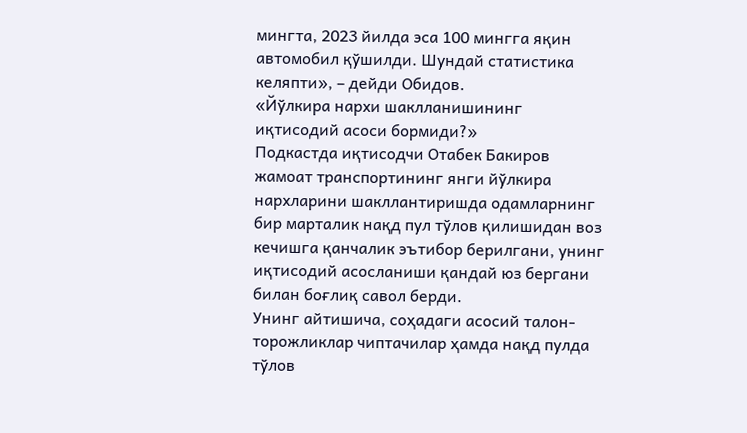мингта, 2023 йилда эса 100 мингга яқин автомобил қўшилди. Шундай статистика келяпти», – дейди Обидов.
«Йўлкира нархи шаклланишининг иқтисодий асоси бормиди?»
Подкастда иқтисодчи Отабек Бакиров жамоат транспортининг янги йўлкира нархларини шакллантиришда одамларнинг бир марталик нақд пул тўлов қилишидан воз кечишга қанчалик эътибор берилгани, унинг иқтисодий асосланиши қандай юз бергани билан боғлиқ савол берди.
Унинг айтишича, соҳадаги асосий талон-торожликлар чиптачилар ҳамда нақд пулда тўлов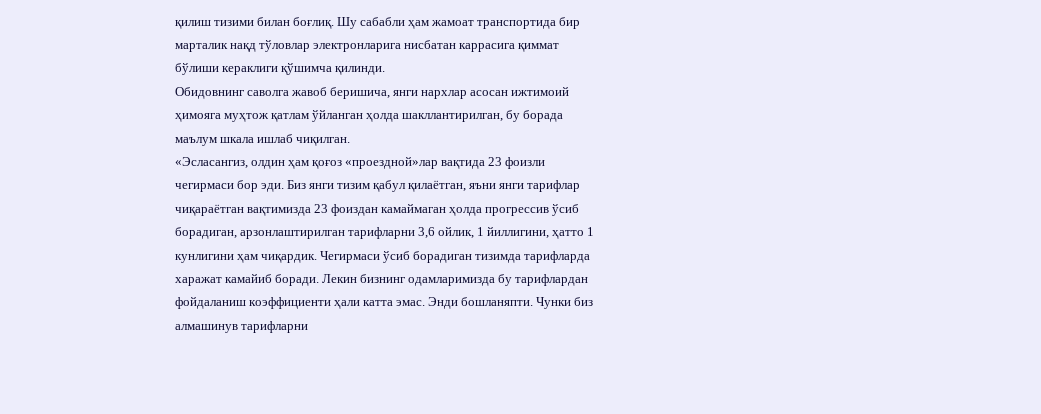қилиш тизими билан боғлиқ. Шу сабабли ҳам жамоат транспортида бир марталик нақд тўловлар электронларига нисбатан каррасига қиммат бўлиши кераклиги қўшимча қилинди.
Обидовнинг саволга жавоб беришича, янги нархлар асосан ижтимоий ҳимояга муҳтож қатлам ўйланган ҳолда шакллантирилган, бу борада маълум шкала ишлаб чиқилган.
«Эсласангиз, олдин ҳам қоғоз «проездной»лар вақтида 23 фоизли чегирмаси бор эди. Биз янги тизим қабул қилаётган, яъни янги тарифлар чиқараётган вақтимизда 23 фоиздан камаймаган ҳолда прогрессив ўсиб борадиган, арзонлаштирилган тарифларни 3,6 ойлик, 1 йиллигини, ҳатто 1 кунлигини ҳам чиқардик. Чегирмаси ўсиб борадиган тизимда тарифларда харажат камайиб боради. Лекин бизнинг одамларимизда бу тарифлардан фойдаланиш коэффициенти ҳали катта эмас. Энди бошланяпти. Чунки биз алмашинув тарифларни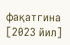фақатгина [2023 йил]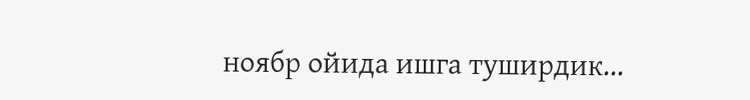ноябр ойида ишга туширдик...